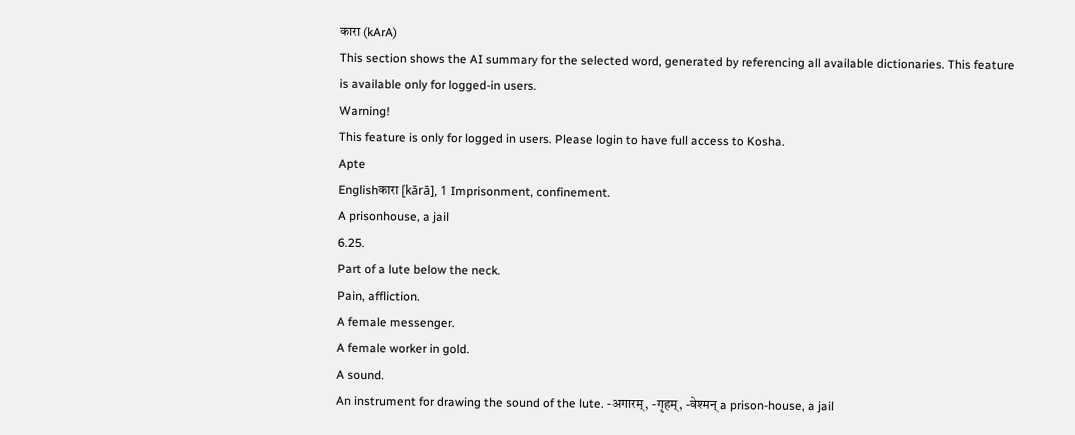कारा (kArA)
This section shows the AI summary for the selected word, generated by referencing all available dictionaries. This feature is available only for logged-in users.
Warning!
This feature is only for logged in users. Please login to have full access to Kosha.
Apte
Englishकारा [kārā], 1 Imprisonment, confinement.
A prisonhouse, a jail
6.25.
Part of a lute below the neck.
Pain, affliction.
A female messenger.
A female worker in gold.
A sound.
An instrument for drawing the sound of the lute. -अगारम्, -गृहम्, -वेश्मन् a prison-house, a jail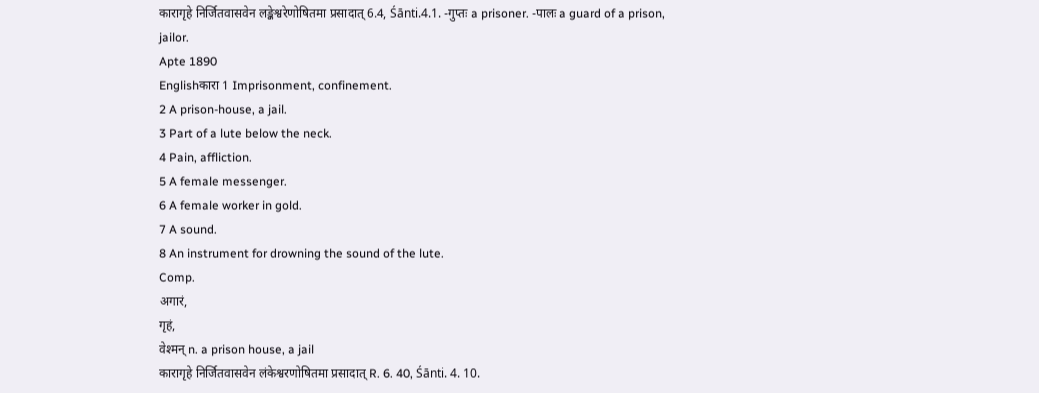कारागृहे निर्जितवासवेन लङ्केश्वरेणोषितमा प्रसादात् 6.4, Śānti.4.1. -गुप्तः a prisoner. -पालः a guard of a prison, jailor.
Apte 1890
Englishकारा 1 Imprisonment, confinement.
2 A prison-house, a jail.
3 Part of a lute below the neck.
4 Pain, affliction.
5 A female messenger.
6 A female worker in gold.
7 A sound.
8 An instrument for drowning the sound of the lute.
Comp.
अगारं,
गृहं,
वेश्मन् n. a prison house, a jail
कारागृहे निर्जितवासवेन लंकेश्वरणोषितमा प्रसादात् R. 6. 40, Śānti. 4. 10.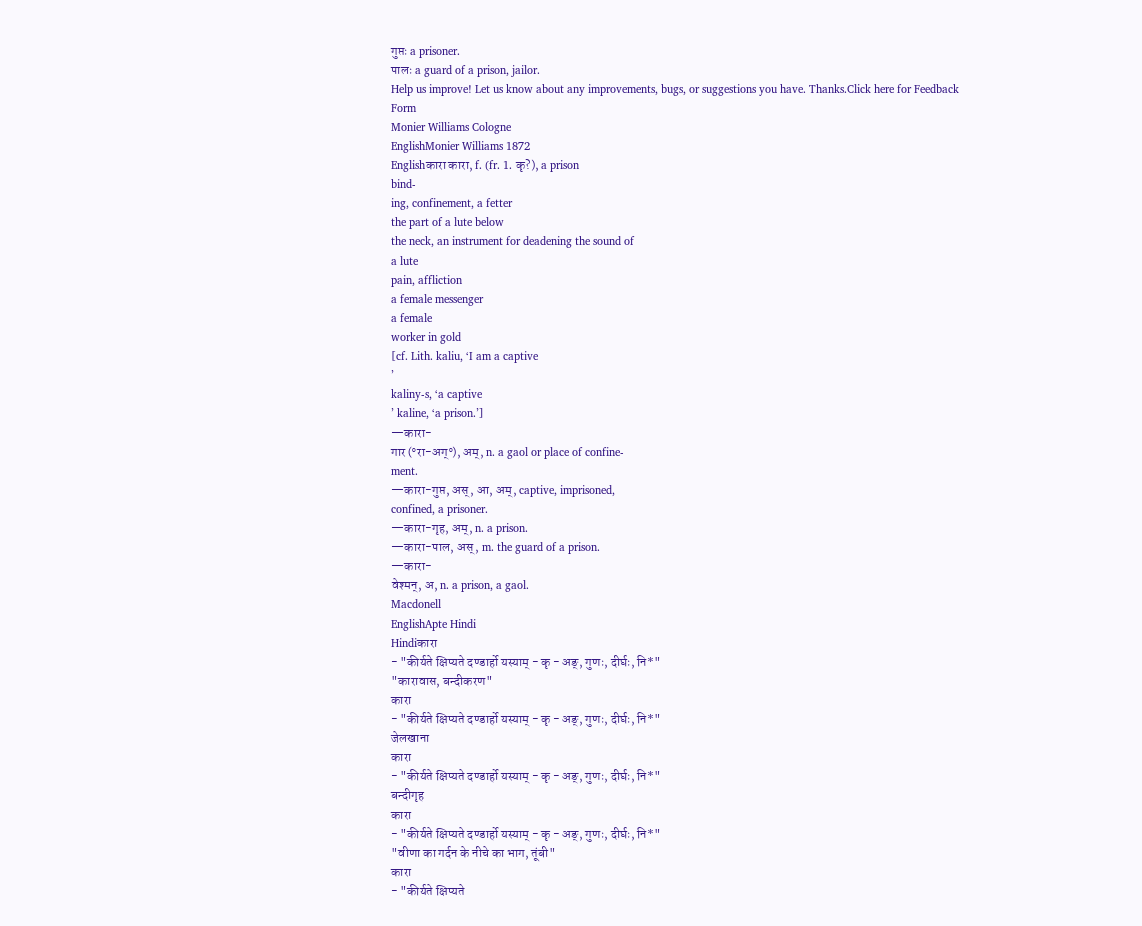गुप्तः a prisoner.
पालः a guard of a prison, jailor.
Help us improve! Let us know about any improvements, bugs, or suggestions you have. Thanks.Click here for Feedback Form
Monier Williams Cologne
EnglishMonier Williams 1872
Englishकारा कारा, f. (fr. 1. कृ?), a prison
bind-
ing, confinement, a fetter
the part of a lute below
the neck, an instrument for deadening the sound of
a lute
pain, affliction
a female messenger
a female
worker in gold
[cf. Lith. kaliu, ‘I am a captive
’
kaliny-s, ‘a captive
’ kaline, ‘a prison.’]
—कारा-
गार (°रा-अग्°), अम्, n. a gaol or place of confine-
ment.
—कारा-गुप्त, अस्, आ, अम्, captive, imprisoned,
confined, a prisoner.
—कारा-गृह, अम्, n. a prison.
—कारा-पाल, अस्, m. the guard of a prison.
—कारा-
वेश्मन्, अ, n. a prison, a gaol.
Macdonell
EnglishApte Hindi
Hindiकारा
- "कीर्यते क्षिप्यते दण्डार्हो यस्याम् - कृ - अङ्, गुणः, दीर्घः, नि*"
"कारावास, बन्दीकरण"
कारा
- "कीर्यते क्षिप्यते दण्डार्हो यस्याम् - कृ - अङ्, गुणः, दीर्घः, नि*"
जेलखाना
कारा
- "कीर्यते क्षिप्यते दण्डार्हो यस्याम् - कृ - अङ्, गुणः, दीर्घः, नि*"
बन्दीगृह
कारा
- "कीर्यते क्षिप्यते दण्डार्हो यस्याम् - कृ - अङ्, गुणः, दीर्घः, नि*"
"वीणा का गर्दन के नीचे का भाग, तूंबी"
कारा
- "कीर्यते क्षिप्यते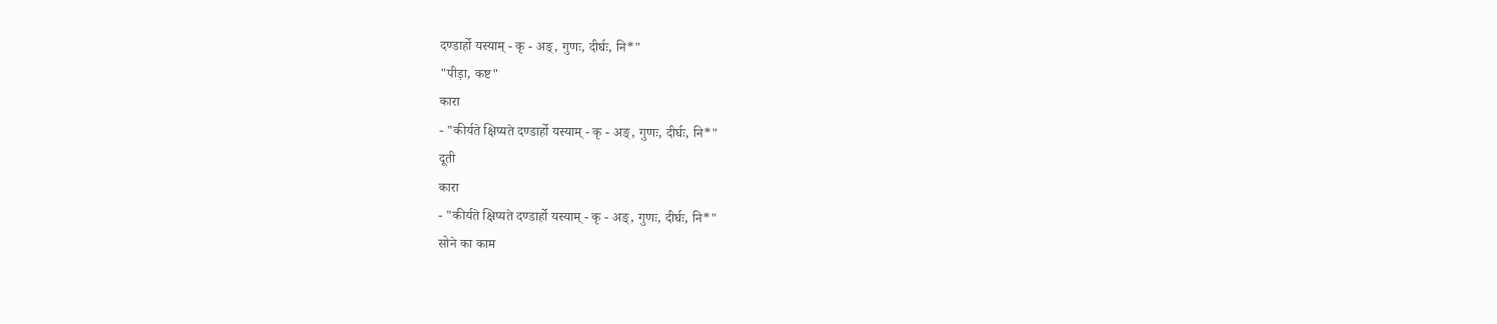दण्डार्हो यस्याम् - कृ - अङ्, गुणः, दीर्घः, नि*"
"पीड़ा, कष्ट"
कारा
- "कीर्यते क्षिप्यते दण्डार्हो यस्याम् - कृ - अङ्, गुणः, दीर्घः, नि*"
दूती
कारा
- "कीर्यते क्षिप्यते दण्डार्हो यस्याम् - कृ - अङ्, गुणः, दीर्घः, नि*"
सोने का काम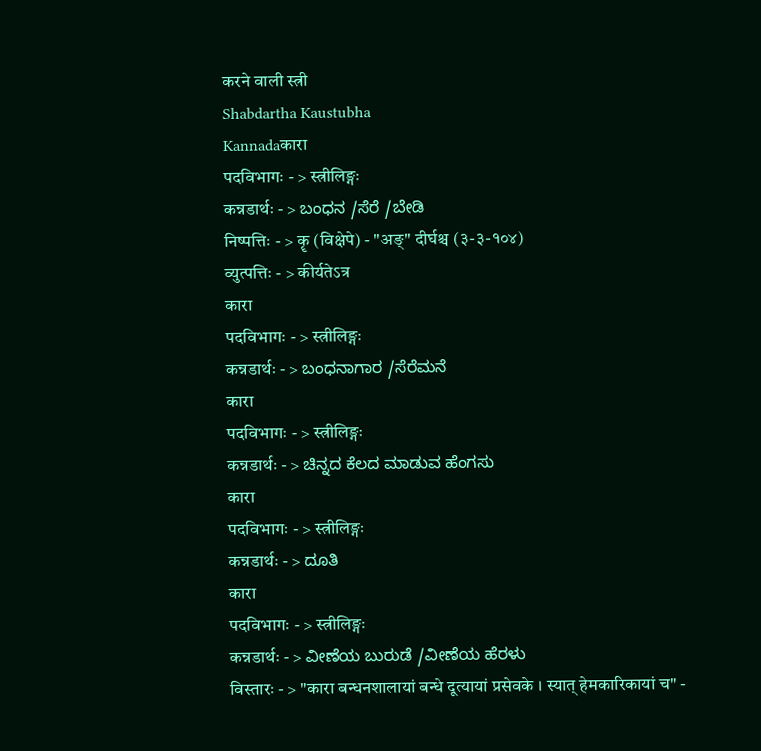करने वाली स्त्री
Shabdartha Kaustubha
Kannadaकारा
पदविभागः - > स्त्रीलिङ्गः
कन्नडार्थः - > ಬಂಧನ /ಸೆರೆ /ಬೇಡಿ
निष्पत्तिः - > कॄ (विक्षेपे) - "अङ्" दीर्घश्च (३-३-१०४)
व्युत्पत्तिः - > कीर्यतेऽत्र
कारा
पदविभागः - > स्त्रीलिङ्गः
कन्नडार्थः - > ಬಂಧನಾಗಾರ /ಸೆರೆಮನೆ
कारा
पदविभागः - > स्त्रीलिङ्गः
कन्नडार्थः - > ಚಿನ್ನದ ಕೆಲದ ಮಾಡುವ ಹೆಂಗಸು
कारा
पदविभागः - > स्त्रीलिङ्गः
कन्नडार्थः - > ದೂತಿ
कारा
पदविभागः - > स्त्रीलिङ्गः
कन्नडार्थः - > ವೀಣೆಯ ಬುರುಡೆ /ವೀಣೆಯ ಹೆರಳು
विस्तारः - > "कारा बन्धनशालायां बन्धे दूत्यायां प्रसेवके । स्यात् हेमकारिकायां च" -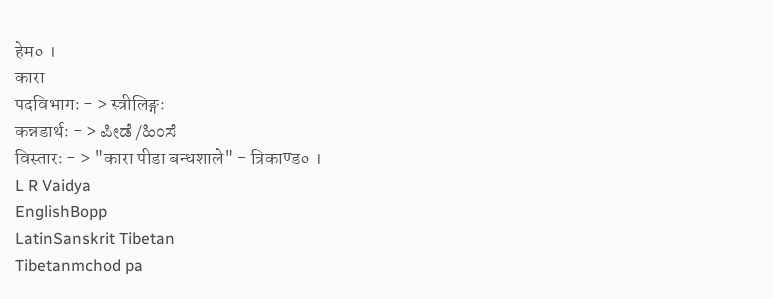हेम० ।
कारा
पदविभागः - > स्त्रीलिङ्गः
कन्नडार्थः - > ಪೀಡೆ /ಹಿಂಸೆ
विस्तारः - > "कारा पीडा बन्धशाले" - त्रिकाण्ड० ।
L R Vaidya
EnglishBopp
LatinSanskrit Tibetan
Tibetanmchod pa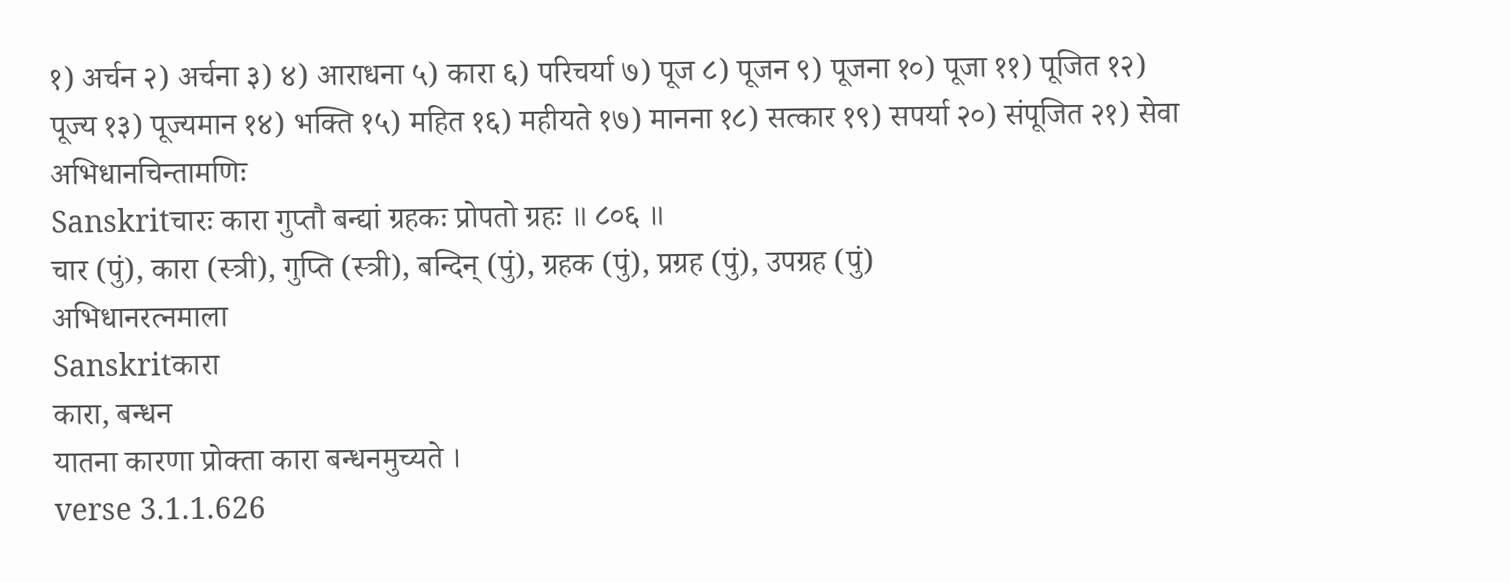१) अर्चन २) अर्चना ३) ४) आराधना ५) कारा ६) परिचर्या ७) पूज ८) पूजन ९) पूजना १०) पूजा ११) पूजित १२) पूज्य १३) पूज्यमान १४) भक्ति १५) महित १६) महीयते १७) मानना १८) सत्कार १९) सपर्या २०) संपूजित २१) सेवा
अभिधानचिन्तामणिः
Sanskritचारः कारा गुप्तौ बन्द्यां ग्रहकः प्रोपतो ग्रहः ॥ ८०६ ॥
चार (पुं), कारा (स्त्री), गुप्ति (स्त्री), बन्दिन् (पुं), ग्रहक (पुं), प्रग्रह (पुं), उपग्रह (पुं)
अभिधानरत्नमाला
Sanskritकारा
कारा, बन्धन
यातना कारणा प्रोक्ता कारा बन्धनमुच्यते ।
verse 3.1.1.626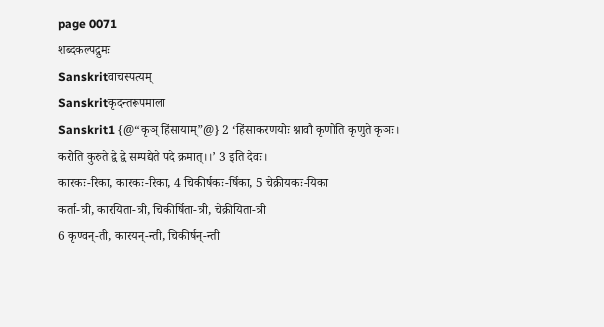page 0071
शब्दकल्पद्रुमः
Sanskritवाचस्पत्यम्
Sanskritकृदन्तरूपमाला
Sanskrit1 {@“कृञ् हिंसायाम्”@} 2 ‘हिंसाकरणयोः श्नावौ कृणोति कृणुते कृञः।
करोति कुरुते द्वे द्वे सम्पद्येते पदे क्रमात्।।’ 3 इति देवः।
कारकः-रिका, कारकः-रिका, 4 चिकीर्षकः-र्षिका, 5 चेक्रीयकः-यिका
कर्ता-त्री, कारयिता-त्री, चिकीर्षिता-त्री, चेक्रीयिता-त्री
6 कृण्वन्-ती, कारयन्-न्ती, चिकीर्षन्-न्ती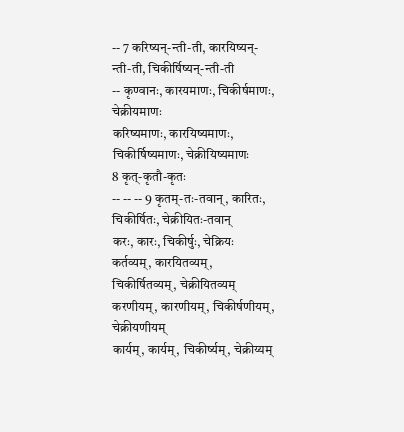-- 7 करिष्यन्-न्ती-ती, कारयिष्यन्-न्ती-ती, चिकीर्षिष्यन्-न्ती-ती
-- कृण्वानः, कारयमाणः, चिकीर्षमाणः, चेक्रीयमाणः
करिष्यमाणः, कारयिष्यमाणः, चिकीर्षिष्यमाणः, चेक्रीयिष्यमाणः
8 कृत्-कृतौ-कृतः
-- -- -- 9 कृतम्-तः-तवान्, कारितः, चिकीर्षितः, चेक्रीयितः-तवान्
करः, कारः, चिकीर्षुः, चेक्रियः
कर्तव्यम्, कारयितव्यम्, चिकीर्षितव्यम्, चेक्रीयितव्यम्
करणीयम्, कारणीयम्, चिकीर्षणीयम्, चेक्रीयणीयम्
कार्यम्, कार्यम्, चिकीर्ष्यम्, चेक्रीय्यम्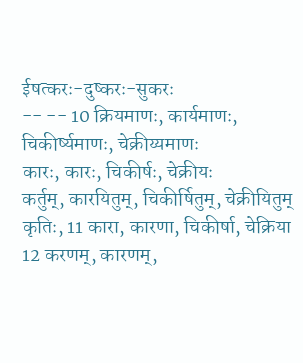ईषत्करः-दुष्करः-सुकरः
-- -- 10 क्रियमाणः, कार्यमाणः, चिकीर्ष्यमाणः, चेक्रीय्यमाणः
कारः, कारः, चिकीर्षः, चेक्रीयः
कर्तुम्, कारयितुम्, चिकीर्षितुम्, चेक्रीयितुम्
कृतिः, 11 कारा, कारणा, चिकीर्षा, चेक्रिया
12 करणम्, कारणम्,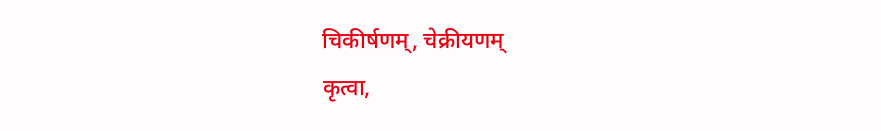चिकीर्षणम्, चेक्रीयणम्
कृत्वा,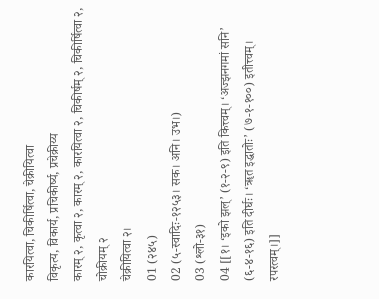कारयित्वा, चिकीर्षित्वा, चेक्रीयित्वा
विकृत्य, विकार्य, प्रचिकीर्ष्य, प्रचेक्रीय्य
कारम् २, कृत्वा २, कारम् २, कारयित्वा २, चिकीर्षम् २, चिकीर्षित्वा २, चोक्रीयम् २
चेक्रीयित्वा २।
01 (२४५)
02 (५-स्वादिः-१२५३। सक। अनि। उभ।)
03 (श्लो-३१)
04 [[१। ‘इको झल्’ (१-२-९) इति कित्त्वम्। ‘अज्झनगमां सनि’ (६-४-१६) इति दीर्घः। ‘ॠत इद्धातोः’ (७-१-१००) इतीत्त्वम्। रपरत्वम्।]]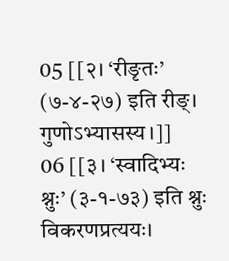05 [[२। ‘रीङृतः’ (७-४-२७) इति रीङ्। गुणोऽभ्यासस्य।]]
06 [[३। ‘स्वादिभ्यः श्नुः’ (३-१-७३) इति श्नुः विकरणप्रत्ययः।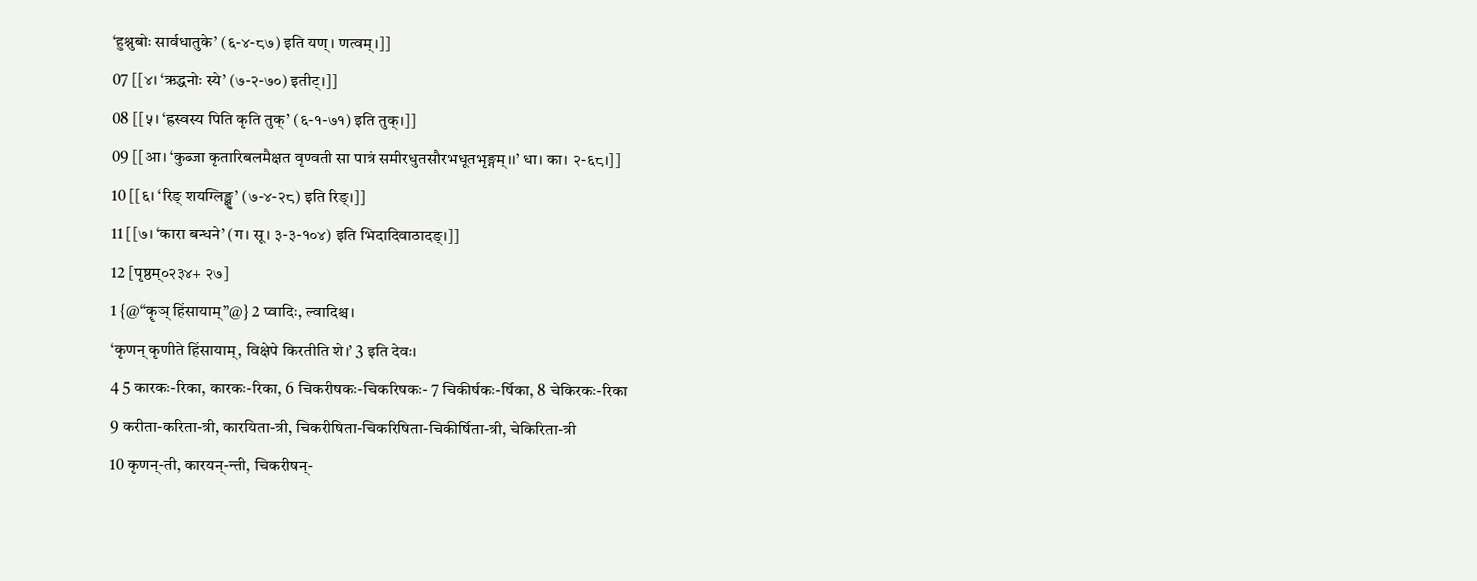‘हुश्नुबोः सार्वधातुके’ (६-४-८७) इति यण्। णत्वम्।]]
07 [[४। ‘ऋद्धनोः स्ये’ (७-२-७०) इतीट्।]]
08 [[५। ‘ह्रस्वस्य पिति कृति तुक्’ (६-१-७१) इति तुक्।]]
09 [[आ। ‘कुब्जा कृतारिबलमैक्षत वृण्वती सा पात्रं समीरधुतसौरभधूतभृङ्गम्।।’ धा। का। २-६८।]]
10 [[६। ‘रिङ् शयग्लिङ्क्षु’ (७-४-२८) इति रिङ्।]]
11 [[७। ‘कारा बन्धने’ (ग। सू। ३-३-१०४) इति भिदादिवाठादङ्।]]
12 [पृष्ठम्०२३४+ २७]
1 {@“कॄञ् हिंसायाम्”@} 2 प्वादिः, ल्वादिश्च।
‘कृणन् कृणीते हिंसायाम्, विक्षेपे किरतीति शे।’ 3 इति देवः।
4 5 कारकः-रिका, कारकः-रिका, 6 चिकरीषकः-चिकरिषकः- 7 चिकीर्षकः-र्षिका, 8 चेकिरकः-रिका
9 करीता-करिता-त्री, कारयिता-त्री, चिकरीषिता-चिकरिषिता-चिकीर्षिता-त्री, चेकिरिता-त्री
10 कृणन्-ती, कारयन्-न्ती, चिकरीषन्-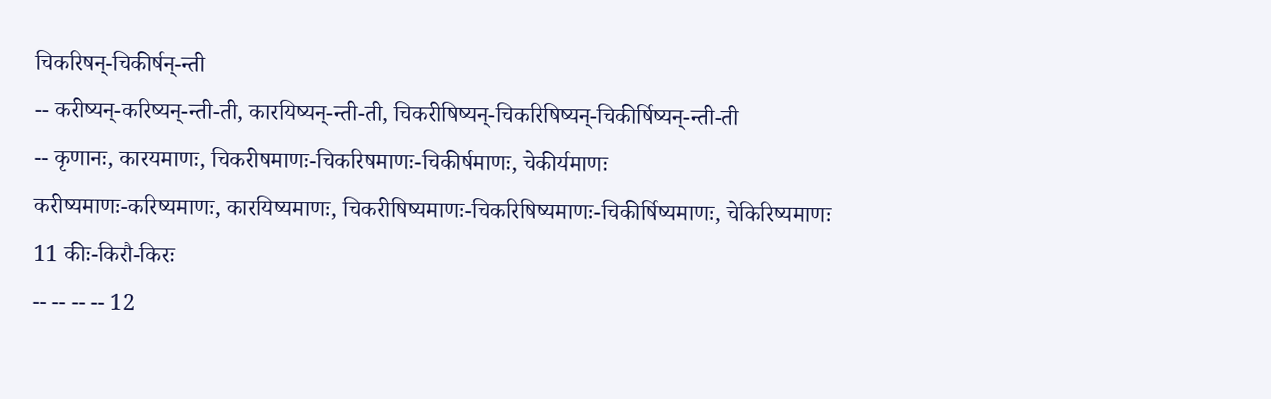चिकरिषन्-चिकीर्षन्-न्ती
-- करीष्यन्-करिष्यन्-न्ती-ती, कारयिष्यन्-न्ती-ती, चिकरीषिष्यन्-चिकरिषिष्यन्-चिकीर्षिष्यन्-न्ती-ती
-- कृणानः, कारयमाणः, चिकरीषमाणः-चिकरिषमाणः-चिकीर्षमाणः, चेकीर्यमाणः
करीष्यमाणः-करिष्यमाणः, कारयिष्यमाणः, चिकरीषिष्यमाणः-चिकरिषिष्यमाणः-चिकीर्षिष्यमाणः, चेकिरिष्यमाणः
11 कीः-किरौ-किरः
-- -- -- -- 12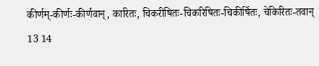कीर्णम्-कीर्णः-कीर्णवान्, कारितः, चिकरीषितः-चिकरिषितः-चिकीर्षितः, चेकिरितः-तवान्
13 14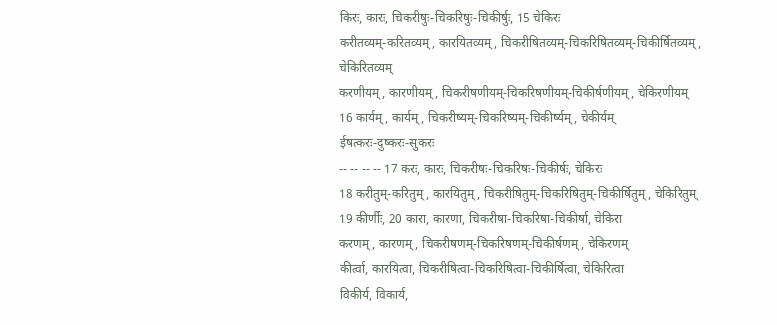किरः, कारः, चिकरीषुः-चिकरिषुः-चिकीर्षुः, 15 चेकिरः
करीतव्यम्-करितव्यम्, कारयितव्यम्, चिकरीषितव्यम्-चिकरिषितव्यम्-चिकीर्षितव्यम्, चेकिरितव्यम्
करणीयम्, कारणीयम्, चिकरीषणीयम्-चिकरिषणीयम्-चिकीर्षणीयम्, चेकिरणीयम्
16 कार्यम्, कार्यम्, चिकरीष्यम्-चिकरिष्यम्-चिकीर्ष्यम्, चेकीर्यम्
ईषत्करः-दुष्करः-सुकरः
-- -- -- -- 17 करः, कारः, चिकरीषः-चिकरिषः-चिकीर्षः, चेकिरः
18 करीतुम्-करितुम्, कारयितुम्, चिकरीषितुम्-चिकरिषितुम्-चिकीर्षितुम्, चेकिरितुम्
19 कीर्णीः, 20 कारा, कारणा, चिकरीषा-चिकरिषा-चिकीर्षा, चेकिरा
करणम्, कारणम्, चिकरीषणम्-चिकरिषणम्-चिकीर्षणम्, चेकिरणम्
कीर्त्वा, कारयित्वा, चिकरीषित्वा-चिकरिषित्वा-चिकीर्षित्वा, चेकिरित्वा
विकीर्य, विकार्य,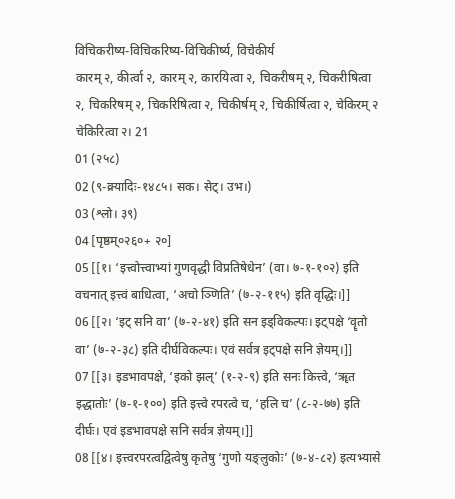विचिकरीष्य-विचिकरिष्य-विचिकीर्ष्य, विचेकीर्य
कारम् २, कीर्त्वा २, कारम् २, कारयित्वा २, चिकरीषम् २, चिकरीषित्वा २, चिकरिषम् २, चिकरिषित्वा २, चिकीर्षम् २, चिकीर्षित्वा २, चेकिरम् २
चेकिरित्वा २। 21
01 (२५८)
02 (९-क्र्यादिः-१४८५। सक। सेट्। उभ।)
03 (श्लो। ३९)
04 [पृष्ठम्०२६०+ २०]
05 [[१। ‘इत्त्वोत्त्वाभ्यां गुणवृद्धी विप्रतिषेधेन’ (वा। ७-१-१०२) इति वचनात् इत्त्वं बाधित्वा, ‘अचो ञ्णिति’ (७-२-११५) इति वृद्धिः।]]
06 [[२। ‘इट् सनि वा’ (७-२-४१) इति सन इड्विकल्पः। इट्पक्षे ‘वॄतो वा’ (७-२-३८) इति दीर्घविकल्पः। एवं सर्वत्र इट्पक्षे सनि ज्ञेयम्।]]
07 [[३। इडभावपक्षे, ‘इको झल्’ (१-२-९) इति सनः कित्त्वे, ‘ॠत इद्धातोः’ (७-१-१००) इति इत्त्वे रपरत्वे च, ‘हलि च’ (८-२-७७) इति दीर्घः। एवं इडभावपक्षे सनि सर्वत्र ज्ञेयम्।]]
08 [[४। इत्त्वरपरत्वद्वित्वेषु कृतेषु ‘गुणो यङ्लुकोः’ (७-४-८२) इत्यभ्यासे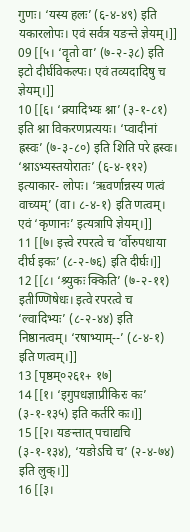गुणः। ‘यस्य हलः’ (६-४-४९) इति यकारलोपः। एवं सर्वत्र यङन्ते ज्ञेयम्।]]
09 [[५। ‘वॄतो वा’ (७-२-३८) इति इटो दीर्घविकल्पः। एवं तव्यदादिषु च ज्ञेयम्।]]
10 [[६। ‘क्र्यादिभ्यः श्ना’ (३-१-८१) इति श्ना विकरणप्रत्ययः। ‘प्वादीनां ह्रस्वः’ (७-३-८०) इति शिति परे ह्रस्वः। ‘श्नाऽभ्यस्तयोरातः’ (६-४-११२) इत्याकार- लोपः। ‘ऋवर्णान्नस्य णत्वं वाच्यम्’ (वा। ८-४-१) इति णत्वम्। एवं ‘कृणानः’ इत्यत्रापि ज्ञेयम्।]]
11 [[७। इत्त्वे रपरत्वे च ‘र्वोरुपधाया दीर्घ इकः’ (८-२-७६) इति दीर्घः।]]
12 [[८। ‘श्र्युकः क्किति’ (७-२-११) इतीण्णिषेधः। इत्वे रपरत्वे च ‘ल्वादिभ्यः’ (८-२-४४) इति निष्ठानत्वम्। ‘रषाभ्याम्--’ (८-४-१) इति णत्वम्।]]
13 [पृष्ठम्०२६१+ १७]
14 [[१। ‘इगुपधज्ञाप्रीकिरः कः’ (३-१-१३५) इति कर्तरि कः।]]
15 [[२। यङन्तात् पचाद्यचि (३-१-१३४), ‘यङोऽचि च’ (२-४-७४) इति लुक्।]]
16 [[३।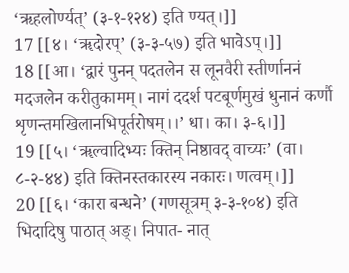‘ऋहलोर्ण्यत्’ (३-१-१२४) इति ण्यत्।]]
17 [[४। ‘ॠदोरप्’ (३-३-५७) इति भावेऽप्।]]
18 [[आ। ‘द्वारं पुनन् पदतलेन स लूनवैरी स्तीर्णाननं मदजलेन करीतुकामम्। नागं ददर्श पटबूर्णमुखं धुनानं कर्णौ शृणन्तमखिलानभिपूर्तरोषम्।।’ धा। का। ३-६।]]
19 [[५। ‘ॠल्वादिभ्यः क्तिन् निष्ठावद् वाच्यः’ (वा। ८-२-४४) इति क्तिनस्तकारस्य नकारः। णत्वम्।]]
20 [[६। ‘कारा बन्धने’ (गणसूत्रम् ३-३-१०४) इति भिदादिषु पाठात् अङ्। निपात- नात्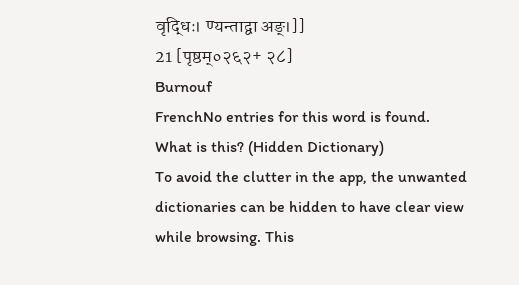वृद्धिः। ण्यन्ताद्वा अङ्।]]
21 [पृष्ठम्०२६२+ २८]
Burnouf
FrenchNo entries for this word is found.
What is this? (Hidden Dictionary)
To avoid the clutter in the app, the unwanted dictionaries can be hidden to have clear view while browsing. This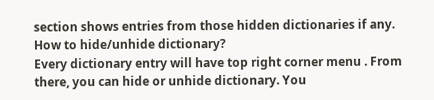section shows entries from those hidden dictionaries if any.
How to hide/unhide dictionary?
Every dictionary entry will have top right corner menu . From there, you can hide or unhide dictionary. You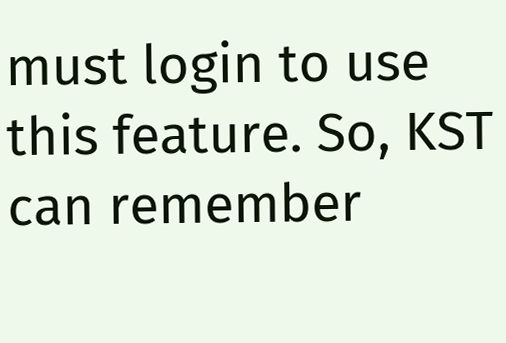must login to use this feature. So, KST can remember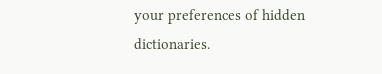your preferences of hidden dictionaries.